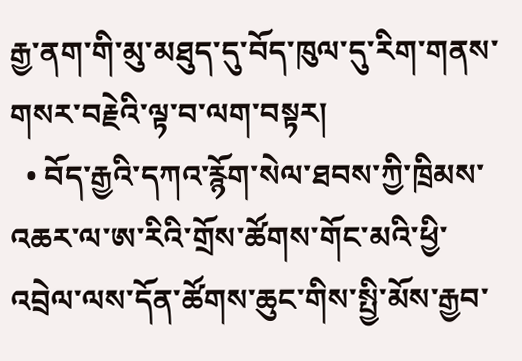རྒྱ་ནག་གི་མུ་མཐུད་དུ་བོད་ཁུལ་དུ་རིག་གནས་གསར་བརྗེའི་ལྟ་བ་ལག་བསྟར།
  • བོད་རྒྱའི་དཀའ་རྙོག་སེལ་ཐབས་ཀྱི་ཁྲིམས་འཆར་ལ་ཨ་རིའི་གྲོས་ཚོགས་གོང་མའི་ཕྱི་འབྲེལ་ལས་དོན་ཚོགས་ཆུང་གིས་སྤྱི་མོས་རྒྱབ་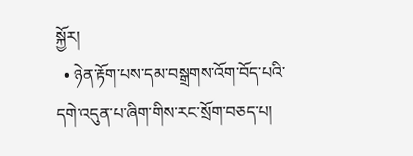སྐྱོར།
  • ཉེན་རྟོག་པས་དམ་བསྒྲགས་འོག་བོད་པའི་དགེ་འདུན་པ་ཞིག་གིས་རང་སྲོག་བཅད་པ།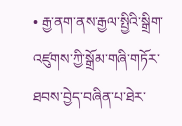• རྒྱ་ནག་ནས་རྒྱལ་སྤྱིའི་སྒྲིག་འཛུགས་ཀྱི་སྒྲོམ་གཞི་གཏོར་ཐབས་བྱེད་བཞིན་པ་ཐེར་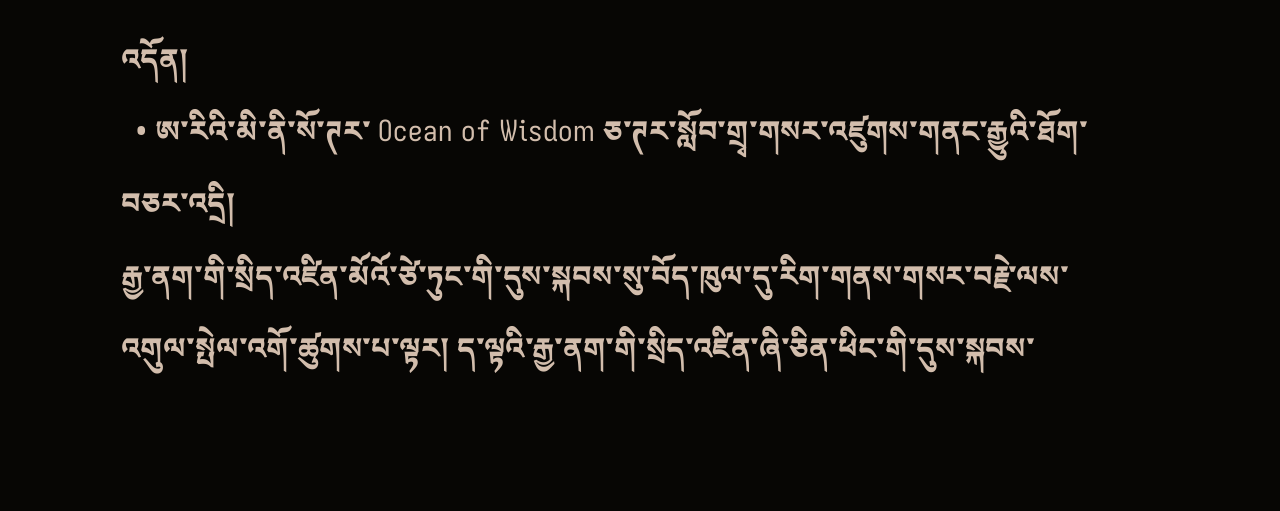འདོན།
  • ཨ་རིའི་མི་ནི་སོ་ཊར་ Ocean of Wisdom ཅ་ཊར་སློབ་གྲྭ་གསར་འཛུགས་གནང་རྒྱུའི་ཐོག་བཅར་འདྲི།
རྒྱ་ནག་གི་སྲིད་འཛིན་མོའོ་ཙེ་ཏུང་གི་དུས་སྐབས་སུ་བོད་ཁུལ་དུ་རིག་གནས་གསར་བརྗེ་ལས་འགུལ་སྤེལ་འགོ་ཚུགས་པ་ལྟར། ད་ལྟའི་རྒྱ་ནག་གི་སྲིད་འཛིན་ཞི་ཅིན་ཕིང་གི་དུས་སྐབས་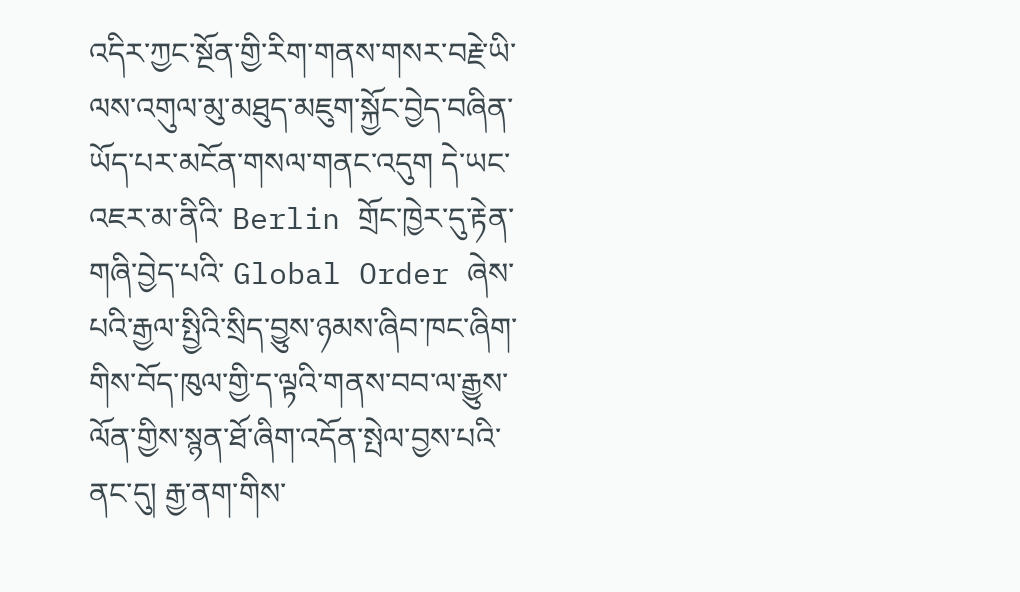འདིར་ཀྱང་སྔོན་གྱི་རིག་གནས་གསར་བརྗེ་ཡི་ལས་འགུལ་མུ་མཐུད་མཇུག་སྐྱོང་བྱེད་བཞིན་ཡོད་པར་མངོན་གསལ་གནང་འདུག དེ་ཡང་འཇར་མ་ནིའི་ Berlin གྲོང་ཁྱེར་དུ་རྟེན་གཞི་བྱེད་པའི་ Global Order ཞེས་པའི་རྒྱལ་སྤྱིའི་སྲིད་བྱུས་ཉམས་ཞིབ་ཁང་ཞིག་གིས་བོད་ཁུལ་གྱི་ད་ལྟའི་གནས་བབ་ལ་རྒྱུས་ལོན་གྱིས་སྙན་ཐོ་ཞིག་འདོན་སྤེལ་བྱས་པའི་ནང་དུ། རྒྱ་ནག་གིས་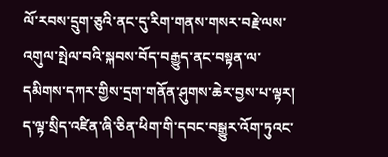ལོ་རབས་དྲུག་ཅུའི་ནང་དུ་རིག་གནས་གསར་བརྗེ་ལས་འགུལ་སྤེལ་བའི་སྐབས་བོད་བརྒྱུད་ནང་བསྟན་ལ་དམིགས་དཀར་གྱིས་དྲག་གནོན་ཤུགས་ཆེར་བྱས་པ་ལྟར། ད་ལྟ་སྲིད་འཛིན་ཞི་ཅིན་ཕིག་གི་དབང་བསྒྱུར་འོག་ཏུའང་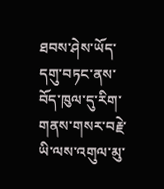ཐབས་ཤེས་ཡོད་དགུ་བཏང་ནས་བོད་ཁུལ་དུ་རིག་གནས་གསར་བརྗེ་ཡི་ལས་འགུལ་མུ་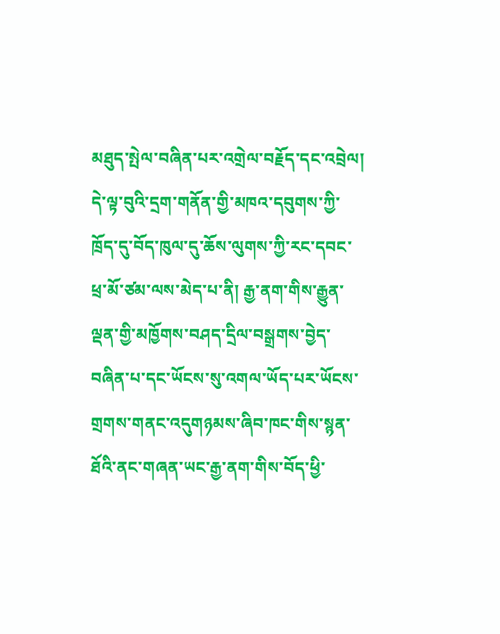མཐུད་སྤེལ་བཞིན་པར་འགྲེལ་བརྗོད་དང་འབྲེལ། དེ་ལྟ་བུའི་དྲག་གནོན་གྱི་མཁའ་དབུགས་ཀྱི་ཁྲོད་དུ་བོད་ཁུལ་དུ་ཆོས་ལུགས་ཀྱི་རང་དབང་ཕྲ་མོ་ཙམ་ལས་མེད་པ་ནི། རྒྱ་ནག་གིས་རྒྱུན་ལྡན་གྱི་མཁྱོགས་བཤད་དྲིལ་བསྒྲགས་བྱེད་བཞིན་པ་དང་ཡོངས་སུ་འགལ་ཡོད་པར་ཡོངས་གྲགས་གནང་འདུགཉམས་ཞིབ་ཁང་གིས་སྙན་ཐོའི་ནང་གཞན་ཡང་རྒྱ་ནག་གིས་བོད་ཕྱི་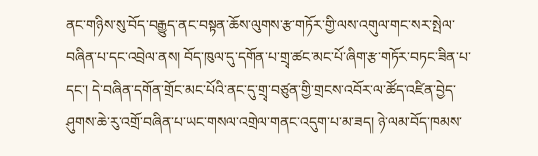ནང་གཉིས་སུ་བོད་བརྒྱུད་ནང་བསྟན་ཆོས་ལུགས་རྩ་གཏོར་གྱི་ལས་འགུལ་གང་སར་སྤེལ་བཞིན་པ་དང་འབྲེལ་ནས། བོད་ཁུལ་དུ་དགོན་པ་གྲྭ་ཚང་མང་པོ་ཞིག་རྩ་གཏོར་བཏང་ཟིན་པ་དང་། དེ་བཞིན་དགོན་གྲོང་མང་པོའི་ནང་དུ་གྲྭ་བཙུན་གྱི་གྲངས་འབོར་ལ་ཚོད་འཛིན་བྱེད་ཤུགས་ཆེ་རུ་འགྲོ་བཞིན་པ་ཡང་གསལ་འགྲེལ་གནང་འདུག་པ་མ་ཟད། ཉེ་ལམ་བོད་ཁམས་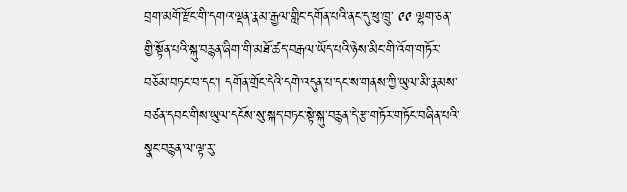བྲག་མགོ་རྫོང་གི་དགའ་ལྡན་རྣམ་རྒྱལ་གླིང་དགོན་པའི་ནང་དུ་ཕུ་ཁྲུ་ ༩༩ ལྷག་ཅན་གྱི་སྟོན་པའི་སྐུ་བརྙན་ཞིག་གི་མཐོ་ཚད་བརྒལ་ཡོད་པའི་ཉེས་མིང་གི་འོག་གཏོར་བཅོམ་བཏང་བ་དང་། དགོན་གྲོང་དེའི་དགེ་འདུན་པ་དང་ས་གནས་ཀྱི་ཡུལ་མི་རྣམས་བཙན་དབང་གིས་ཡུལ་དངོས་སུ་སྐད་བཏང་སྟེ་སྐུ་བརྙན་དེ་རྩ་གཏོར་གཏོང་བཞིན་པའི་སྣང་བརྙན་ལ་ལྟ་རུ་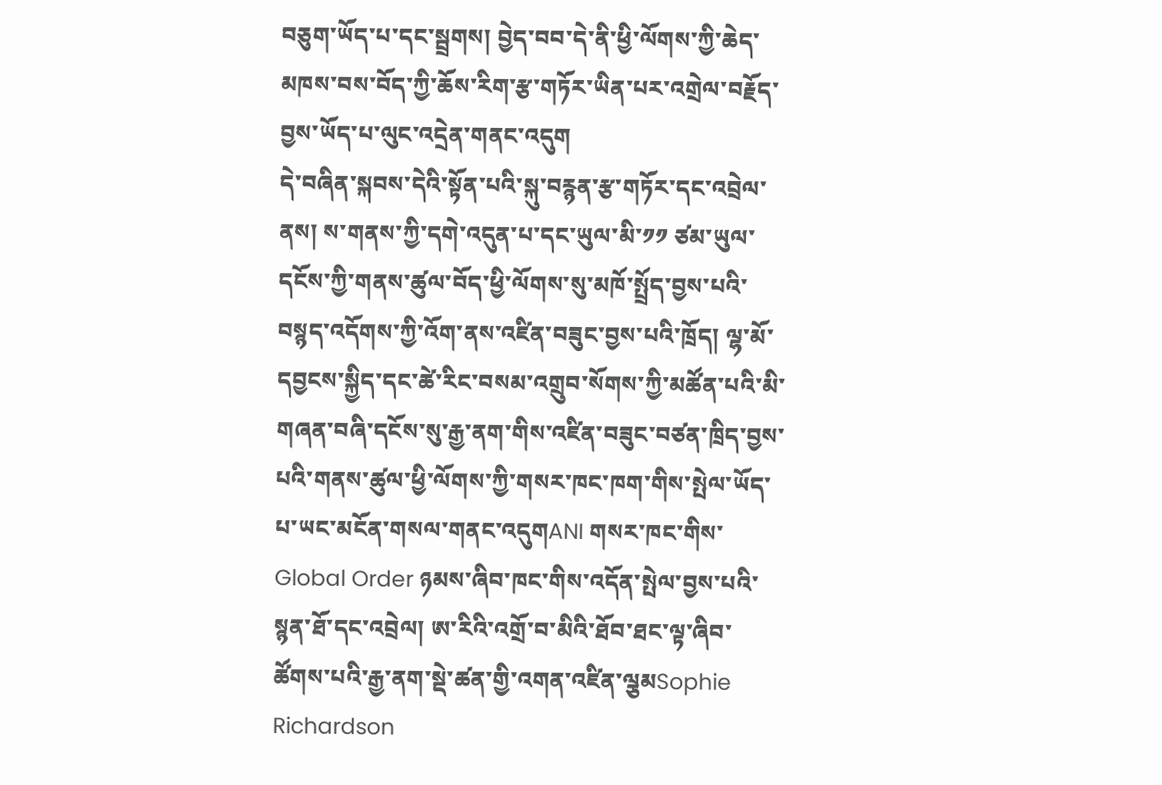བཅུག་ཡོད་པ་དང་སྦྲགས། བྱེད་བབ་དེ་ནི་ཕྱི་ལོགས་ཀྱི་ཆེད་མཁས་བས་བོད་ཀྱི་ཆོས་རིག་རྩ་གཏོར་ཡིན་པར་འགྲེལ་བརྗོད་བྱས་ཡོད་པ་ལུང་འདྲེན་གནང་འདུག
དེ་བཞིན་སྐབས་དེའི་སྟོན་པའི་སྐུ་བརྙན་རྩ་གཏོར་དང་འབྲེལ་ནས། ས་གནས་ཀྱི་དགེ་འདུན་པ་དང་ཡུལ་མི་༡༡ ཙམ་ཡུལ་དངོས་ཀྱི་གནས་ཚུལ་བོད་ཕྱི་ལོགས་སུ་མཁོ་སྤྲོད་བྱས་པའི་བསྙད་འདོགས་ཀྱི་འོག་ནས་འཛིན་བཟུང་བྱས་པའི་ཁྲོད། ལྷ་མོ་དབྱངས་སྐྱིད་དང་ཚེ་རིང་བསམ་འགྲུབ་སོགས་ཀྱི་མཚོན་པའི་མི་གཞན་བཞི་དངོས་སུ་རྒྱ་ནག་གིས་འཛིན་བཟུང་བཙན་ཁྲིད་བྱས་པའི་གནས་ཚུལ་ཕྱི་ལོགས་ཀྱི་གསར་ཁང་ཁག་གིས་སྤེལ་ཡོད་པ་ཡང་མངོན་གསལ་གནང་འདུགANI གསར་ཁང་གིས་ Global Order ཉམས་ཞིབ་ཁང་གིས་འདོན་སྤེལ་བྱས་པའི་སྙན་ཐོ་དང་འབྲེལ། ཨ་རིའི་འགྲོ་བ་མིའི་ཐོབ་ཐང་ལྟ་ཞིབ་ཚོགས་པའི་རྒྱ་ནག་སྡེ་ཚན་གྱི་འགན་འཛིན་ལྕམSophie Richardson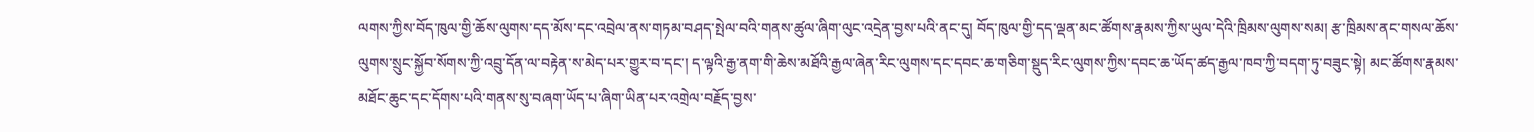ལགས་ཀྱིས་བོད་ཁུལ་གྱི་ཆོས་ལུགས་དད་མོས་དང་འབྲེལ་ནས་གཏམ་བཤད་སྤེལ་བའི་གནས་ཚུལ་ཞིག་ལུང་འདྲེན་བྱས་པའི་ནང་དུ། བོད་ཁུལ་གྱི་དད་ལྡན་མང་ཚོགས་རྣམས་ཀྱིས་ཡུལ་དེའི་ཁྲིམས་ལུགས་སམ། རྩ་ཁྲིམས་ནང་གསལ་ཆོས་ལུགས་སྲུང་སྐྱོབ་སོགས་ཀྱི་འབྲུ་དོན་ལ་བརྟེན་ས་མེད་པར་གྱུར་བ་དང་། ད་ལྟའི་རྒྱ་ནག་གི་ཆེས་མཐོའི་རྒྱལ་ཞེན་རིང་ལུགས་དང་དབང་ཆ་གཅིག་སྡུད་རིང་ལུགས་ཀྱིས་དབང་ཆ་ཡོད་ཚད་རྒྱལ་ཁབ་ཀྱི་བདག་ཏུ་བཟུང་སྟེ། མང་ཚོགས་རྣམས་མཐོང་ཆུང་དང་དོགས་པའི་གནས་སུ་བཞག་ཡོད་པ་ཞིག་ཡིན་པར་འགྲེལ་བརྗོད་བྱས་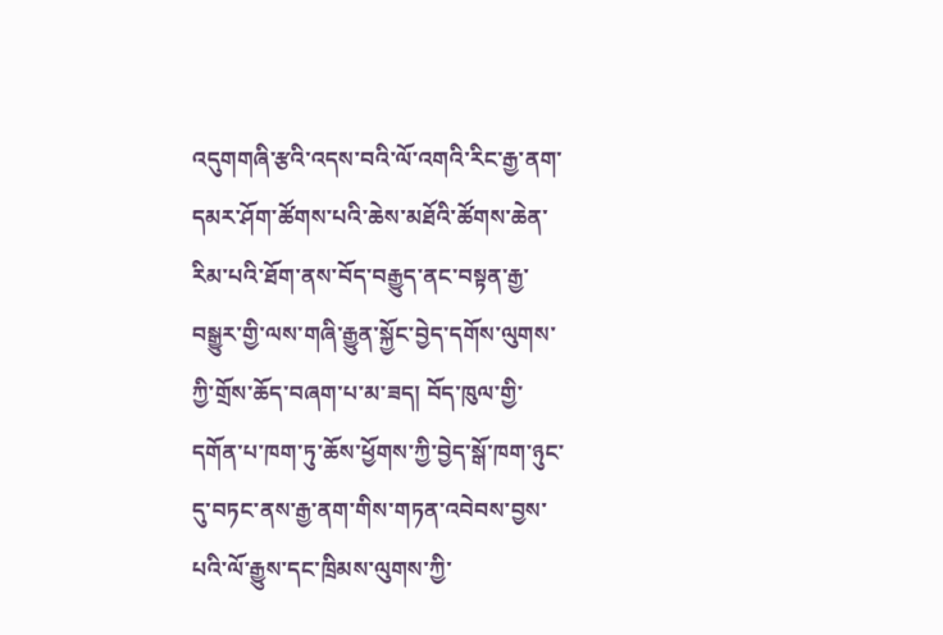འདུགགཞི་རྩའི་འདས་བའི་ལོ་འགའི་རིང་རྒྱ་ནག་དམར་ཤོག་ཚོགས་པའི་ཆེས་མཐོའི་ཚོགས་ཆེན་རིམ་པའི་ཐོག་ནས་བོད་བརྒྱུད་ནང་བསྟན་རྒྱ་བསྒྱུར་གྱི་ལས་གཞི་རྒྱུན་སྐྱོང་བྱེད་དགོས་ལུགས་ཀྱི་གྲོས་ཆོད་བཞག་པ་མ་ཟད། བོད་ཁུལ་གྱི་དགོན་པ་ཁག་ཏུ་ཆོས་ཕྱོགས་ཀྱི་བྱེད་སྒོ་ཁག་ཉུང་དུ་བཏང་ནས་རྒྱ་ནག་གིས་གཏན་འབེབས་བྱས་པའི་ལོ་རྒྱུས་དང་ཁྲིམས་ལུགས་ཀྱི་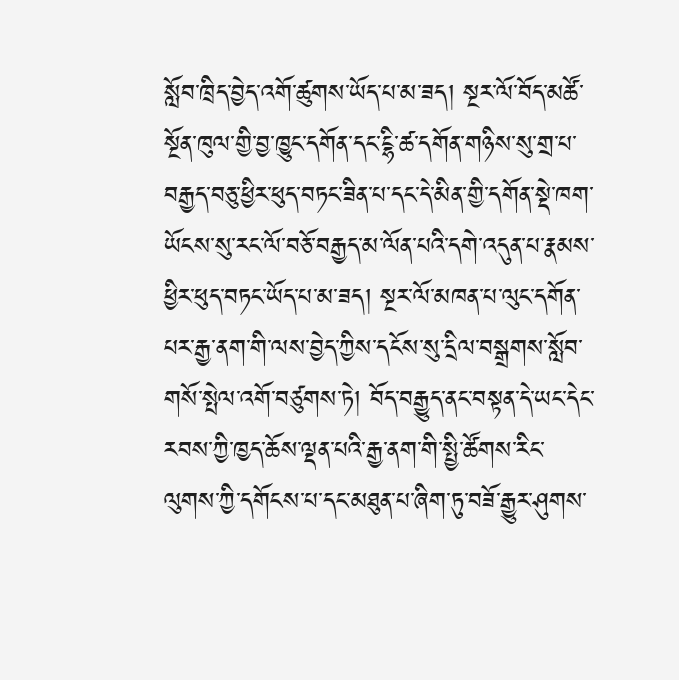སློབ་ཁྲིད་བྱེད་འགོ་ཚུགས་ཡོད་པ་མ་ཟད། སྔར་ལོ་བོད་མཚོ་སྔོན་ཁུལ་གྱི་བྱ་ཁྱུང་དགོན་དང་ངྷི་ཚ་དགོན་གཉིས་སུ་གྲ་པ་བརྒྱད་བཅུ་ཕྱིར་ཕུད་བཏང་ཟིན་པ་དང་དེ་མིན་གྱི་དགོན་སྡེ་ཁག་ཡོངས་སུ་རང་ལོ་བཅོ་བརྒྱད་མ་ལོན་པའི་དགེ་འདུན་པ་རྣམས་ཕྱིར་ཕུད་བཏང་ཡོད་པ་མ་ཟད། སྔར་ལོ་མཁན་པ་ལུང་དགོན་པར་རྒྱ་ནག་གི་ལས་བྱེད་ཀྱིས་དངོས་སུ་དྲིལ་བསྒྲགས་སློབ་གསོ་སྤེལ་འགོ་བཙུགས་ཏེ། བོད་བརྒྱུད་ནང་བསྟན་དེ་ཡང་དེང་རབས་ཀྱི་ཁྱད་ཆོས་ལྡན་པའི་རྒྱ་ནག་གི་སྤྱི་ཚོགས་རིང་ལུགས་ཀྱི་དགོངས་པ་དང་མཐུན་པ་ཞིག་ཏུ་བཟོ་རྒྱུར་ཤུགས་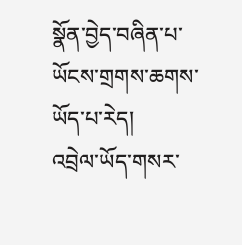སྣོན་བྱེད་བཞིན་པ་ཡོངས་གྲགས་ཆགས་ཡོད་པ་རེད།
འབྲེལ་ཡོད་གསར་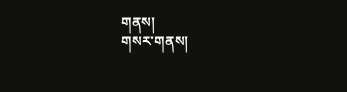གནས།
གསར་གནས།